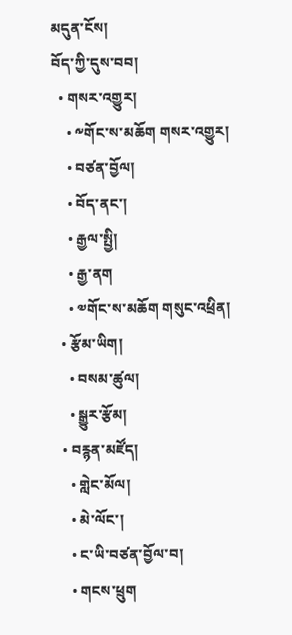མདུན་ངོས།
བོད་ཀྱི་དུས་བབ།
  • གསར་འགྱུར།
    • ༸གོང་ས་མཆོག གསར་འགྱུར།
    • བཙན་བྱོལ།
    • བོད་ནང་།
    • རྒྱལ་སྤྱི།
    • རྒྱ་ནག
    • ༧གོང་ས་མཆོག གསུང་འཕྲིན།
  • རྩོམ་ཡིག།
    • བསམ་ཚུལ།
    • སྒྱུར་རྩོམ།
  • བརྙན་མཛོད།
    • གླེང་མོལ།
    • མེ་ལོང་།
    • ང་ཡི་བཙན་བྱོལ་བ།
    • གངས་ཕྲུག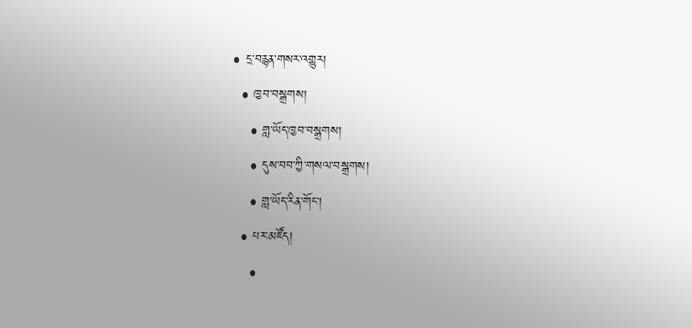• དྲ་བརྙན་གསར་འགྱུར།
  • ཁྱབ་བསྒྲགས།
    • གླ་ཡོད་ཁྱབ་བསྒྲགས།
    • དུས་བབ་ཀྱི་གསལ་བསྒྲགས།
    • གླ་ཡོད་རིན་གོང་།
  • པར་མཛོད།
    •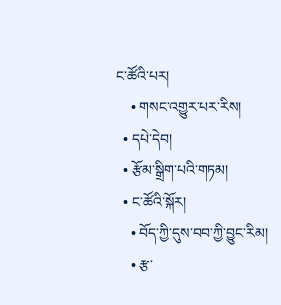ང་ཚོའི་པར།
    • གསང་འགྱུར་པར་རིས།
  • དཔེ་དེབ།
  • རྩོམ་སྒྲིག་པའི་གཏམ།
  • ང་ཚོའི་སྐོར།
    • བོད་ཀྱི་དུས་བབ་ཀྱི་བྱུང་རིམ།
    • རྩ་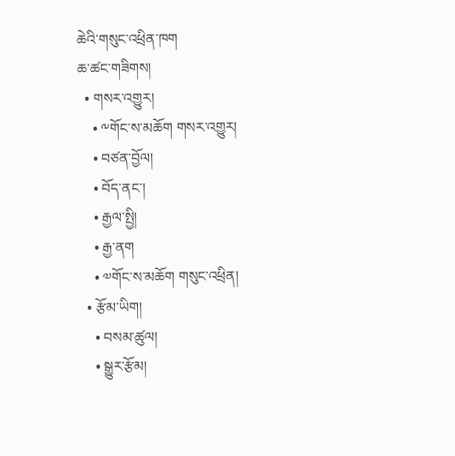ཆེའི་གསུང་འཕྲིན་ཁག
ཆ་ཚང་གཟིགས།
  • གསར་འགྱུར།
    • ༸གོང་ས་མཆོག གསར་འགྱུར།
    • བཙན་བྱོལ།
    • བོད་ནང་།
    • རྒྱལ་སྤྱི།
    • རྒྱ་ནག
    • ༧གོང་ས་མཆོག གསུང་འཕྲིན།
  • རྩོམ་ཡིག།
    • བསམ་ཚུལ།
    • སྒྱུར་རྩོམ།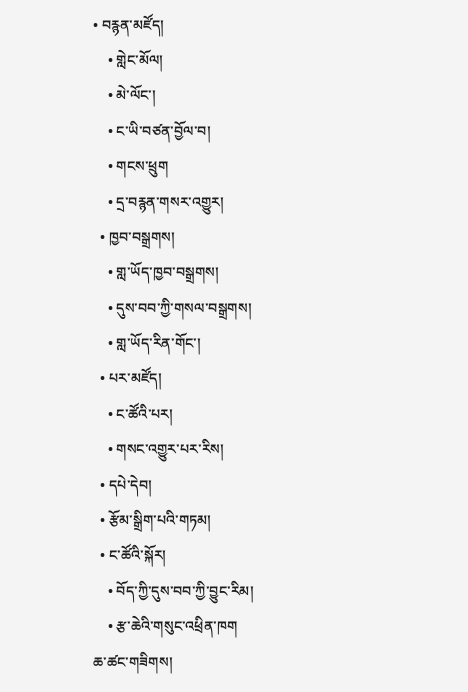• བརྙན་མཛོད།
    • གླེང་མོལ།
    • མེ་ལོང་།
    • ང་ཡི་བཙན་བྱོལ་བ།
    • གངས་ཕྲུག
    • དྲ་བརྙན་གསར་འགྱུར།
  • ཁྱབ་བསྒྲགས།
    • གླ་ཡོད་ཁྱབ་བསྒྲགས།
    • དུས་བབ་ཀྱི་གསལ་བསྒྲགས།
    • གླ་ཡོད་རིན་གོང་།
  • པར་མཛོད།
    • ང་ཚོའི་པར།
    • གསང་འགྱུར་པར་རིས།
  • དཔེ་དེབ།
  • རྩོམ་སྒྲིག་པའི་གཏམ།
  • ང་ཚོའི་སྐོར།
    • བོད་ཀྱི་དུས་བབ་ཀྱི་བྱུང་རིམ།
    • རྩ་ཆེའི་གསུང་འཕྲིན་ཁག
ཆ་ཚང་གཟིགས།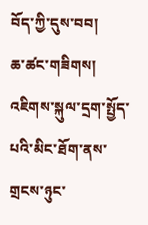བོད་ཀྱི་དུས་བབ།
ཆ་ཚང་གཟིགས།
འཇིགས་སྐུལ་དྲག་སྤྱོད་པའི་མིང་ཐོག་ནས་གྲངས་ཉུང་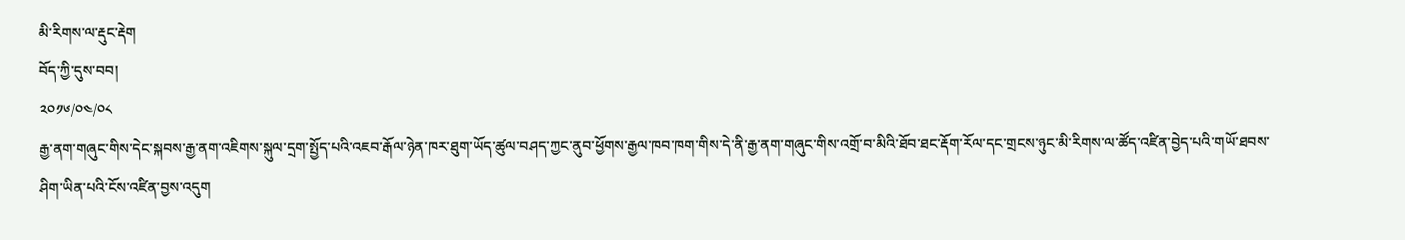མི་རིགས་ལ་རྡུང་རྡེག
བོད་ཀྱི་དུས་བབ།
༢༠༡༦/༠༤/༠༨
རྒྱ་ནག་གཞུང་གིས་དེང་སྐབས་རྒྱ་ནག་འཇིགས་སྐུལ་དྲག་སྤྱོད་པའི་འཇབ་རྒོལ་ཉེན་ཁར་ཐུག་ཡོད་ཚུལ་བཤད་ཀྱང་ནུབ་ཕྱོགས་རྒྱལ་ཁབ་ཁག་གིས་དེ་ནི་རྒྱ་ནག་གཞུང་གིས་འགྲོ་བ་མིའི་ཐོབ་ཐང་རྡོག་རོལ་དང་གྲངས་ཉུང་མི་རིགས་ལ་ཚོད་འཛིན་བྱེད་པའི་གཡོ་ཐབས་ཤིག་ཡིན་པའི་ངོས་འཛིན་བྱས་འདུག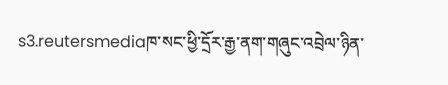s3.reutersmediaཁ་སང་ཕྱི་དྲོར་རྒྱ་ནག་གཞུང་འབྲེལ་ཉིན་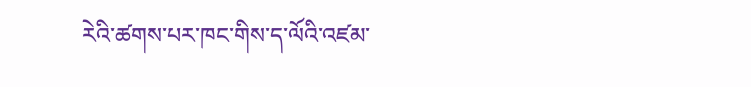རེའི་ཚགས་པར་ཁང་གིས་ད་ལོའི་འཛམ་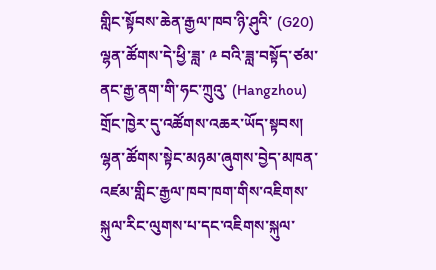གླིང་སྟོབས་ཆེན་རྒྱལ་ཁབ་ཉི་ཤུའི་ (G20) ལྷན་ཚོགས་དེ་ཕྱི་ཟླ་ ༩ བའི་ཟླ་བསྟོད་ཙམ་ནང་རྒྱ་ནག་གི་ཧང་ཀྲུའུ་ (Hangzhou) གྲོང་ཁྱེར་དུ་འཚོགས་འཆར་ཡོད་སྟབས། ལྷན་ཚོགས་སྟེང་མཉམ་ཞུགས་བྱེད་མཁན་འཛམ་གླིང་རྒྱལ་ཁབ་ཁག་གིས་འཇིགས་སྐུལ་རིང་ལུགས་པ་དང་འཇིགས་སྐུལ་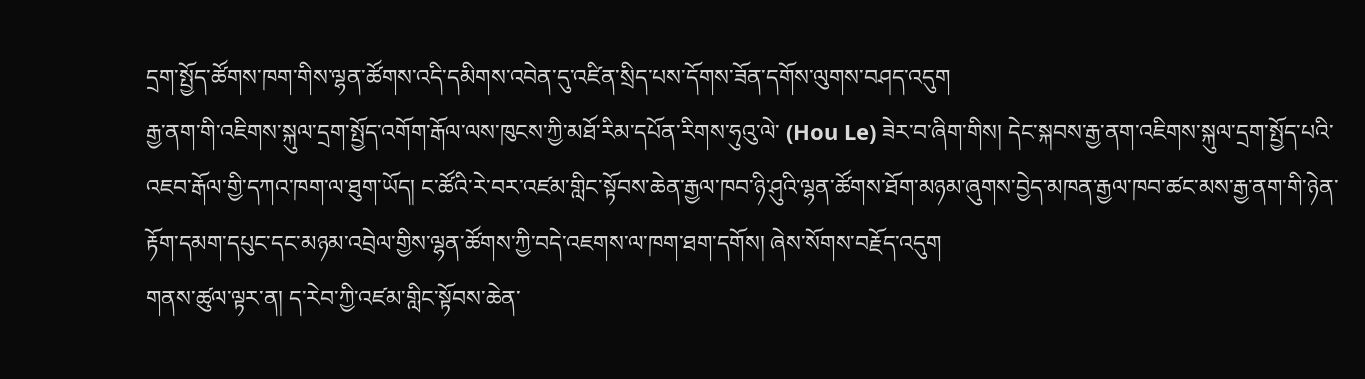དྲག་སྤྱོད་ཚོགས་ཁག་གིས་ལྷན་ཚོགས་འདི་དམིགས་འབེན་དུ་འཛིན་སྲིད་པས་དོགས་ཟོན་དགོས་ལུགས་བཤད་འདུག
རྒྱ་ནག་གི་འཇིགས་སྐུལ་དྲག་སྤྱོད་འགོག་རྒོལ་ལས་ཁུངས་ཀྱི་མཐོ་རིམ་དཔོན་རིགས་ཧུའུ་ལེ་ (Hou Le) ཟེར་བ་ཞིག་གིས། དེང་སྐབས་རྒྱ་ནག་འཇིགས་སྐུལ་དྲག་སྤྱོད་པའི་འཇབ་རྒོལ་གྱི་དཀའ་ཁག་ལ་ཐུག་ཡོད། ང་ཚོའི་རེ་བར་འཛམ་གླིང་སྟོབས་ཆེན་རྒྱལ་ཁབ་ཉི་ཤུའི་ལྷན་ཚོགས་ཐོག་མཉམ་ཞུགས་བྱེད་མཁན་རྒྱལ་ཁབ་ཚང་མས་རྒྱ་ནག་གི་ཉེན་རྟོག་དམག་དཔུང་དང་མཉམ་འབྲེལ་གྱིས་ལྷན་ཚོགས་ཀྱི་བདེ་འཇགས་ལ་ཁག་ཐག་དགོས། ཞེས་སོགས་བརྗོད་འདུག
གནས་ཚུལ་ལྟར་ན། ད་རེབ་ཀྱི་འཛམ་གླིང་སྟོབས་ཆེན་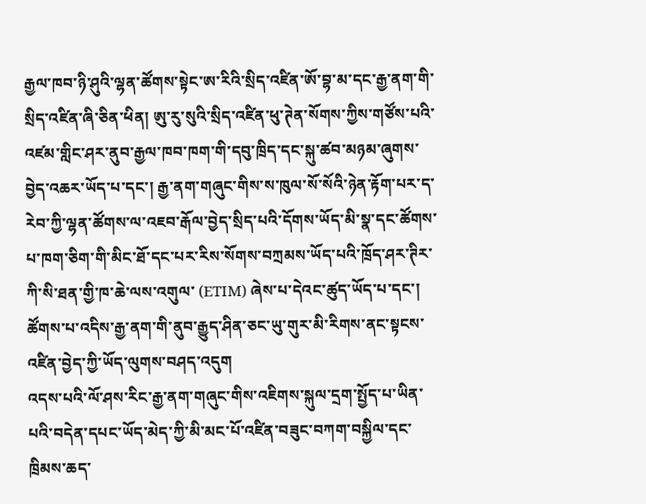རྒྱལ་ཁབ་ཉི་ཤུའི་ལྷན་ཚོགས་སྟེང་ཨ་རིའི་སྲིད་འཛིན་ཨོ་བྷ་མ་དང་རྒྱ་ནག་གི་སྲིད་འཛིན་ཞི་ཅིན་ཕིན། ཨུ་རུ་སུའི་སྲིད་འཛིན་ཕུ་ཊེན་སོགས་ཀྱིས་གཙོས་པའི་འཛམ་གླིང་ཤར་ནུབ་རྒྱལ་ཁབ་ཁག་གི་དབུ་ཁྲིད་དང་སྐུ་ཚབ་མཉམ་ཞུགས་བྱེད་འཆར་ཡོད་པ་དང་། རྒྱ་ནག་གཞུང་གིས་ས་ཁུལ་སོ་སོའི་ཉེན་རྟོག་པར་ད་རེབ་ཀྱི་ལྷན་ཚོགས་ལ་འཇབ་རྒོལ་བྱེད་སྲིད་པའི་དོགས་ཡོད་མི་སྣ་དང་ཚོགས་པ་ཁག་ཅིག་གི་མིང་ཐོ་དང་པར་རིས་སོགས་བཀྲམས་ཡོད་པའི་ཁྲོད་ཤར་ཊིར་ཀི་སི་ཐན་གྱི་ཁ་ཆེ་ལས་འགུལ་ (ETIM) ཞེས་པ་དེའང་ཚུད་ཡོད་པ་དང་། ཚོགས་པ་འདིས་རྒྱ་ནག་གི་ནུབ་རྒྱུད་ཤིན་ཅང་ཡུ་གུར་མི་རིགས་ནང་སྟངས་འཛིན་བྱེད་ཀྱི་ཡོད་ལུགས་བཤད་འདུག
འདས་པའི་ལོ་ཤས་རིང་རྒྱ་ནག་གཞུང་གིས་འཇིགས་སྐུལ་དྲག་སྤྱོད་པ་ཡིན་པའི་བདེན་དཔང་ཡོད་མེད་ཀྱི་མི་མང་པོ་འཛིན་བཟུང་བཀག་བསྐྱིལ་དང་ཁྲིམས་ཆད་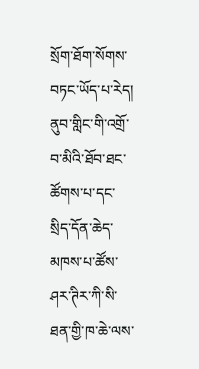སྲོག་ཐོག་སོགས་བཏང་ཡོད་པ་རེད། ནུབ་གླིང་གི་འགྲོ་བ་མིའི་ཐོབ་ཐང་ཚོགས་པ་དང་སྲིད་དོན་ཆེད་མཁས་པ་ཚོས་ཤར་ཊིར་ཀི་སི་ཐན་གྱི་ཁ་ཆེ་ལས་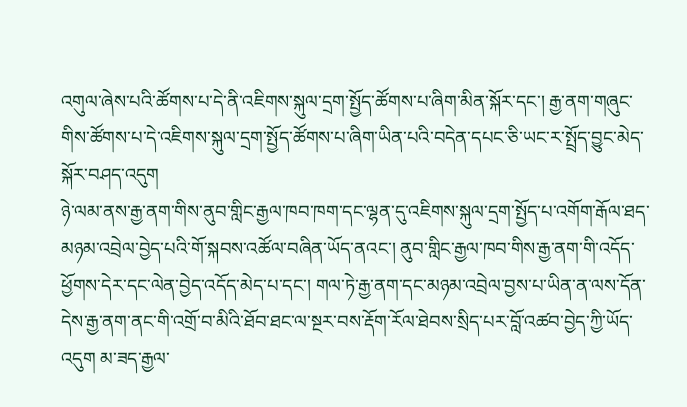འགུལ་ཞེས་པའི་ཚོགས་པ་དེ་ནི་འཇིགས་སྐུལ་དྲག་སྤྱོད་ཚོགས་པ་ཞིག་མིན་སྐོར་དང་། རྒྱ་ནག་གཞུང་གིས་ཚོགས་པ་དེ་འཇིགས་སྐུལ་དྲག་སྤྱོད་ཚོགས་པ་ཞིག་ཡིན་པའི་བདེན་དཔང་ཅི་ཡང་ར་སྤྲོད་བྱུང་མེད་སྐོར་བཤད་འདུག
ཉེ་ལམ་ནས་རྒྱ་ནག་གིས་ནུབ་གླིང་རྒྱལ་ཁབ་ཁག་དང་ལྷན་དུ་འཇིགས་སྐུལ་དྲག་སྤྱོད་པ་འགོག་རྒོལ་ཐད་མཉམ་འབྲེལ་བྱེད་པའི་གོ་སྐབས་འཚོལ་བཞིན་ཡོད་ནའང་། ནུབ་གླིང་རྒྱལ་ཁབ་གིས་རྒྱ་ནག་གི་འདོད་ཕྱོགས་དེར་དང་ལེན་བྱེད་འདོད་མེད་པ་དང་། གལ་ཏེ་རྒྱ་ནག་དང་མཉམ་འབྲེལ་བྱས་པ་ཡིན་ན་ལས་དོན་དེས་རྒྱ་ནག་ནང་གི་འགྲོ་བ་མིའི་ཐོབ་ཐང་ལ་སྔར་བས་རྡོག་རོལ་ཐེབས་སྲིད་པར་བློ་འཚབ་བྱེད་ཀྱི་ཡོད་འདུག མ་ཟད་རྒྱལ་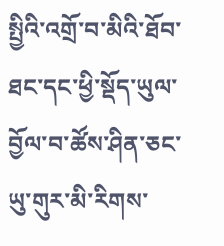སྤྱིའི་འགྲོ་བ་མིའི་ཐོབ་ཐང་དང་ཕྱི་སྡོད་ཡུལ་བྱོལ་བ་ཚོས་ཤིན་ཅང་ཡུ་གུར་མི་རིགས་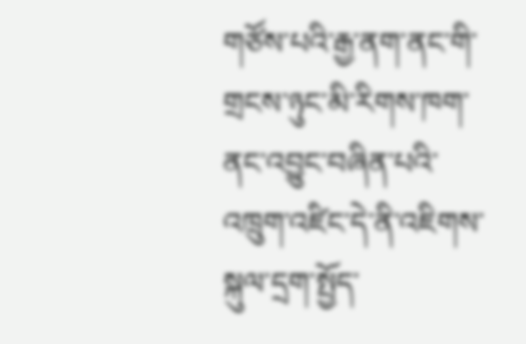གཙོས་པའི་རྒྱ་ནག་ནང་གི་གྲངས་ཉུང་མི་རིགས་ཁག་ནང་འབྱུང་བཞིན་པའི་འཁྲུག་འཛིང་དེ་ནི་འཇིགས་སྐུལ་དྲག་སྤྱོད་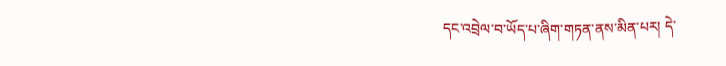དང་འབྲེལ་བ་ཡོད་པ་ཞིག་གཏན་ནས་མིན་པར། དེ་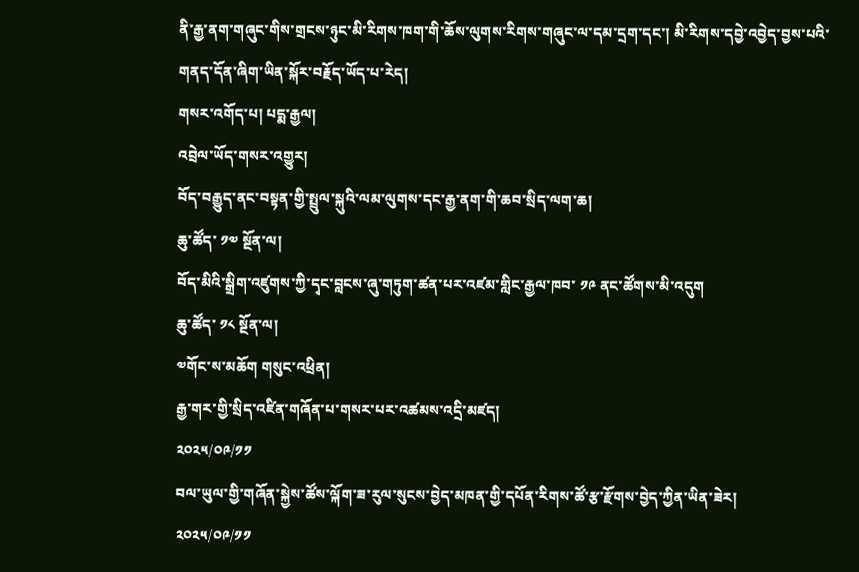ནི་རྒྱ་ནག་གཞུང་གིས་གྲངས་ཉུང་མི་རིགས་ཁག་གི་ཆོས་ལུགས་རིགས་གཞུང་ལ་དམ་དྲག་དང་། མི་རིགས་དབྱེ་འབྱེད་བྱས་པའི་གནད་དོན་ཞིག་ཡིན་སྐོར་བརྗོད་ཡོད་པ་རེད།
གསར་འགོད་པ། པདྨ་རྒྱལ།
འབྲེལ་ཡོད་གསར་འགྱུར།
བོད་བརྒྱུད་ནང་བསྟན་གྱི་སྤྲུལ་སྐུའི་ལམ་ལུགས་དང་རྒྱ་ནག་གི་ཆབ་སྲིད་ལག་ཆ།
ཆུ་ཚོད་ ༡༧ སྔོན་ལ།
བོད་མིའི་སྒྲིག་འཛུགས་ཀྱི་དྭང་བླངས་ཞུ་གཏུག་ཚན་པར་འཛམ་གླིང་རྒྱལ་ཁབ་ ༡༩ ནང་ཚོགས་མི་འདུག
ཆུ་ཚོད་ ༡༨ སྔོན་ལ།
༧གོང་ས་མཆོག གསུང་འཕྲིན།
རྒྱ་གར་གྱི་སྲིད་འཛིན་གཞོན་པ་གསར་པར་འཚམས་འདྲི་མཛད།
༢༠༢༥/༠༩/༡༡
བལ་ཡུལ་གྱི་གཞོན་སྐྱེས་ཚོས་ལྐོག་ཟ་རུལ་སུངས་བྱེད་མཁན་གྱི་དཔོན་རིགས་ཚོ་རྩ་རྫོགས་བྱེད་ཀྱིན་ཡིན་ཟེར།
༢༠༢༥/༠༩/༡༡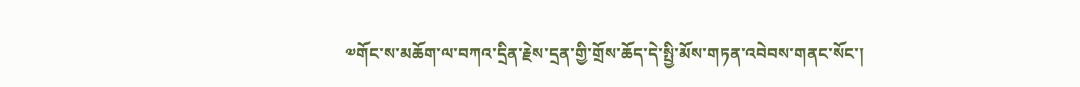༧གོང་ས་མཆོག་ལ་བཀའ་དྲིན་རྗེས་དྲན་གྱི་གྲོས་ཆོད་དེ་སྤྱི་མོས་གཏན་འབེབས་གནང་སོང་།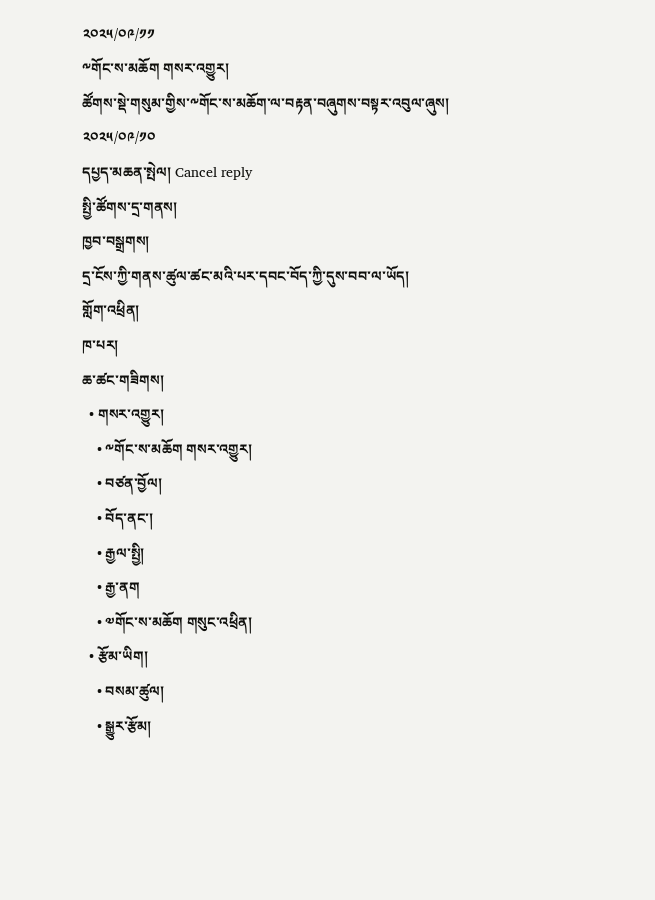༢༠༢༥/༠༩/༡༡
༸གོང་ས་མཆོག གསར་འགྱུར།
ཚོགས་སྡེ་གསུམ་གྱིས་༸གོང་ས་མཆོག་ལ་བརྟན་བཞུགས་བསྟར་འབུལ་ཞུས།
༢༠༢༥/༠༩/༡༠
དཔྱད་མཆན་སྤེལ། Cancel reply
སྤྱི་ཚོགས་དྲ་གནས།
ཁྱབ་བསྒྲགས།
དྲ་ངོས་ཀྱི་གནས་ཚུལ་ཚང་མའི་པར་དབང་བོད་ཀྱི་དུས་བབ་ལ་ཡོད།
གློག་འཕྲིན།
ཁ་པར།
ཆ་ཚང་གཟིགས།
  • གསར་འགྱུར།
    • ༸གོང་ས་མཆོག གསར་འགྱུར།
    • བཙན་བྱོལ།
    • བོད་ནང་།
    • རྒྱལ་སྤྱི།
    • རྒྱ་ནག
    • ༧གོང་ས་མཆོག གསུང་འཕྲིན།
  • རྩོམ་ཡིག།
    • བསམ་ཚུལ།
    • སྒྱུར་རྩོམ།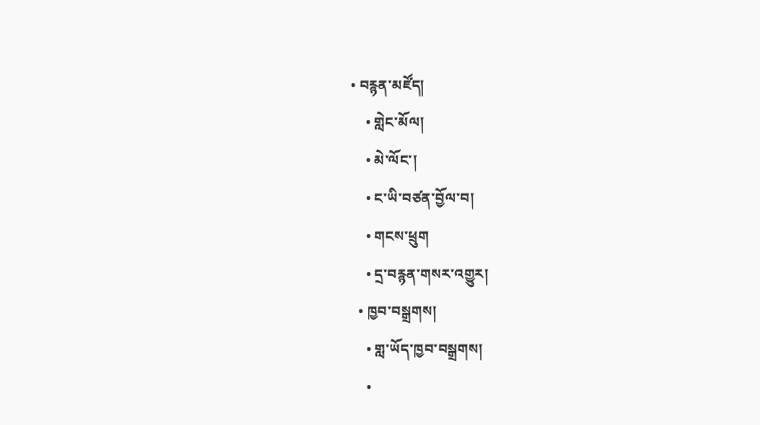• བརྙན་མཛོད།
    • གླེང་མོལ།
    • མེ་ལོང་།
    • ང་ཡི་བཙན་བྱོལ་བ།
    • གངས་ཕྲུག
    • དྲ་བརྙན་གསར་འགྱུར།
  • ཁྱབ་བསྒྲགས།
    • གླ་ཡོད་ཁྱབ་བསྒྲགས།
    •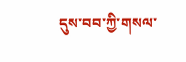དུས་བབ་ཀྱི་གསལ་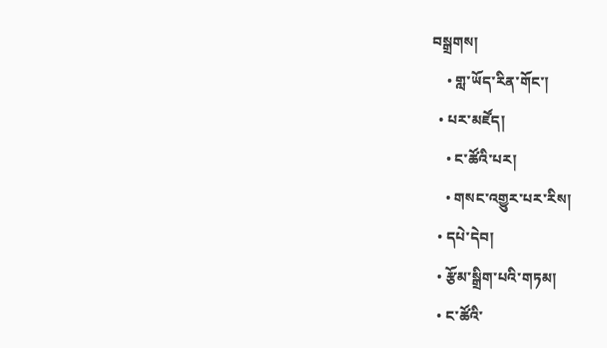བསྒྲགས།
    • གླ་ཡོད་རིན་གོང་།
  • པར་མཛོད།
    • ང་ཚོའི་པར།
    • གསང་འགྱུར་པར་རིས།
  • དཔེ་དེབ།
  • རྩོམ་སྒྲིག་པའི་གཏམ།
  • ང་ཚོའི་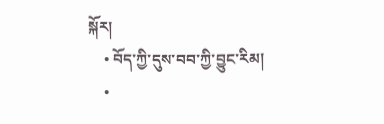སྐོར།
    • བོད་ཀྱི་དུས་བབ་ཀྱི་བྱུང་རིམ།
    •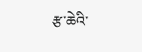རྩ་ཆེའི་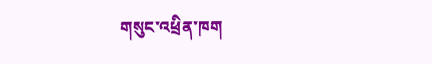གསུང་འཕྲིན་ཁག